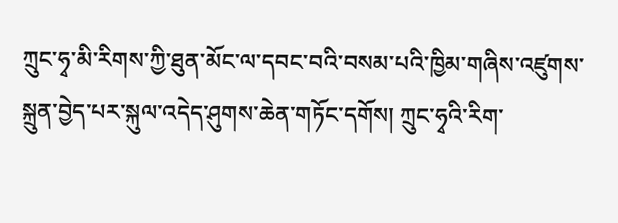ཀྲུང་ཧྭ་མི་རིགས་ཀྱི་ཐུན་མོང་ལ་དབང་བའི་བསམ་པའི་ཁྱིམ་གཞིས་འཛུགས་སྐྲུན་བྱེད་པར་སྐུལ་འདེད་ཤུགས་ཆེན་གཏོང་དགོས། ཀྲུང་ཧྭའི་རིག་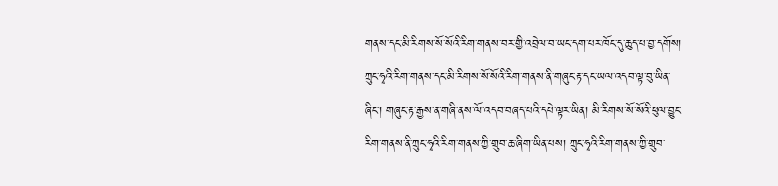གནས་དང་མི་རིགས་སོ་སོའི་རིག་གནས་བར་གྱི་འབྲེལ་བ་ཡང་དག་པར་ཁོང་དུ་ཆུད་པ་བྱ་དགོས། ཀྲུང་ཧྭའི་རིག་གནས་དང་མི་རིགས་སོ་སོའི་རིག་གནས་ནི་གཞུང་རྟ་དང་ཡལ་འདབ་ལྟ་བུ་ཡིན་ཞིང་། གཞུང་རྟ་རྒྱས་ན་གཞི་ནས་ལོ་འདབ་བཞད་པའི་དཔེ་ལྟར་ཡིན། མི་རིགས་སོ་སོའི་ཕུལ་བྱུང་རིག་གནས་ནི་ཀྲུང་ཧྭའི་རིག་གནས་ཀྱི་གྲུབ་ཆ་ཞིག་ཡིན་པས། ཀྲུང་ཧྭའི་རིག་གནས་ཀྱི་གྲུབ་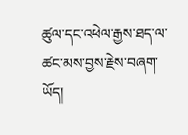ཚུལ་དང་འཕེལ་རྒྱས་ཐད་ལ་ཚང་མས་བྱས་རྗེས་བཞག་ཡོད།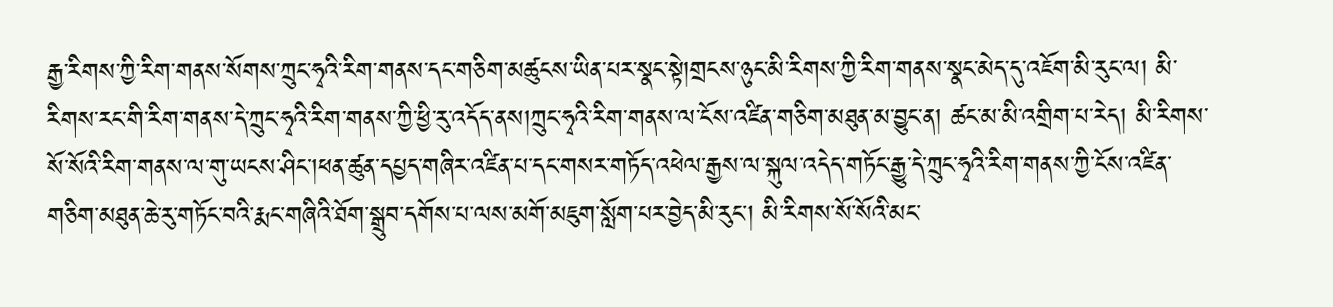རྒྱ་རིགས་ཀྱི་རིག་གནས་སོགས་ཀྲུང་ཧྭའི་རིག་གནས་དང་གཅིག་མཚུངས་ཡིན་པར་སྣང་སྟེ།གྲངས་ཉུང་མི་རིགས་ཀྱི་རིག་གནས་སྣང་མེད་དུ་འཇོག་མི་རུང་ལ། མི་རིགས་རང་གི་རིག་གནས་དེ་ཀྲུང་ཧྭའི་རིག་གནས་ཀྱི་ཕྱི་རུ་འདོད་ནས།ཀྲུང་ཧྭའི་རིག་གནས་ལ་ངོས་འཛིན་གཅིག་མཐུན་མ་བྱུང་ན། ཚང་མ་མི་འགྲིག་པ་རེད། མི་རིགས་སོ་སོའི་རིག་གནས་ལ་གུ་ཡངས་ཤིང་།ཕན་ཚུན་དཔྱད་གཞིར་འཛིན་པ་དང་གསར་གཏོད་འཕེལ་རྒྱས་ལ་སྐུལ་འདེད་གཏོང་རྒྱུ་དེ་ཀྲུང་ཧྭའི་རིག་གནས་ཀྱི་ངོས་འཛིན་གཅིག་མཐུན་ཆེ་རུ་གཏོང་བའི་རྨང་གཞིའི་ཐོག་སྒྲུབ་དགོས་པ་ལས་མགོ་མཇུག་སློག་པར་བྱེད་མི་རུང་། མི་རིགས་སོ་སོའི་མང་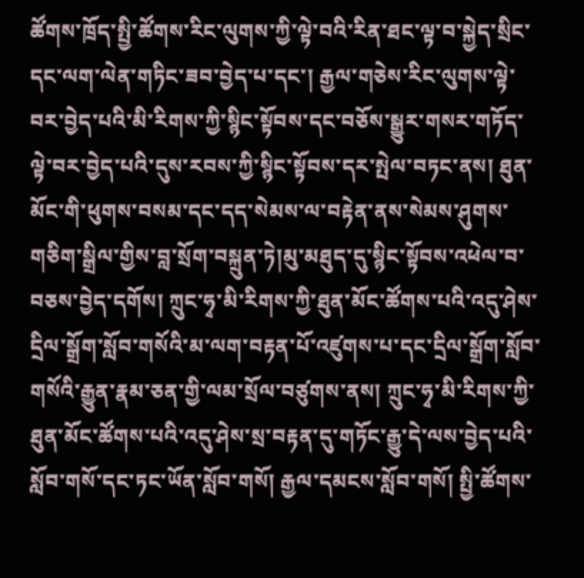ཚོགས་ཁྲོད་སྤྱི་ཚོགས་རིང་ལུགས་ཀྱི་ལྟེ་བའི་རིན་ཐང་ལྟ་བ་སྐྱེད་སྲིང་དང་ལག་ལེན་གཏིང་ཟབ་བྱེད་པ་དང་། རྒྱལ་གཅེས་རིང་ལུགས་ལྟེ་བར་བྱེད་པའི་མི་རིགས་ཀྱི་སྙིང་སྟོབས་དང་བཅོས་སྒྱུར་གསར་གཏོད་ལྟེ་བར་བྱེད་པའི་དུས་རབས་ཀྱི་སྙིང་སྟོབས་དར་སྤེལ་བཏང་ནས། ཐུན་མོང་གི་ཕུགས་བསམ་དང་དད་སེམས་ལ་བརྟེན་ནས་སེམས་ཤུགས་གཅིག་སྒྲིལ་གྱིས་བླ་སྲོག་བསྐྲུན་ཏེ།མུ་མཐུད་དུ་སྙིང་སྟོབས་འཕེལ་བ་བཅས་བྱེད་དགོས། ཀྲུང་ཧྭ་མི་རིགས་ཀྱི་ཐུན་མོང་ཚོགས་པའི་འདུ་ཤེས་དྲིལ་སྒྲོག་སློབ་གསོའི་མ་ལག་བརྟན་པོ་འཛུགས་པ་དང་དྲིལ་སྒྲོག་སློབ་གསོའི་རྒྱུན་རྣམ་ཅན་གྱི་ལམ་སྲོལ་བཙུགས་ནས། ཀྲུང་ཧྭ་མི་རིགས་ཀྱི་ཐུན་མོང་ཚོགས་པའི་འདུ་ཤེས་སྲ་བརྟན་དུ་གཏོང་རྒྱུ་དེ་ལས་བྱེད་པའི་སློབ་གསོ་དང་ཏང་ཡོན་སློབ་གསོ། རྒྱལ་དམངས་སློབ་གསོ། སྤྱི་ཚོགས་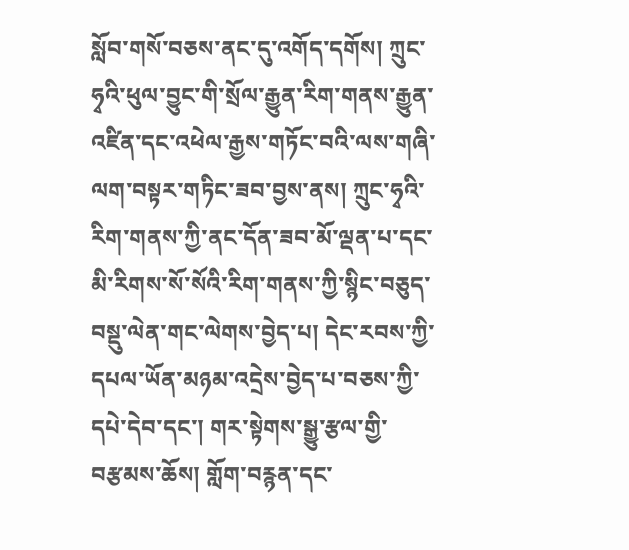སློབ་གསོ་བཅས་ནང་དུ་འགོད་དགོས། ཀྲུང་ཧྭའི་ཕུལ་བྱུང་གི་སྲོལ་རྒྱུན་རིག་གནས་རྒྱུན་འཛིན་དང་འཕེལ་རྒྱས་གཏོང་བའི་ལས་གཞི་ལག་བསྟར་གཏིང་ཟབ་བྱས་ནས། ཀྲུང་ཧྭའི་རིག་གནས་ཀྱི་ནང་དོན་ཟབ་མོ་ལྡན་པ་དང་མི་རིགས་སོ་སོའི་རིག་གནས་ཀྱི་སྙིང་བཅུད་བསྡུ་ལེན་གང་ལེགས་བྱེད་པ། དེང་རབས་ཀྱི་དཔལ་ཡོན་མཉམ་འདྲེས་བྱེད་པ་བཅས་ཀྱི་དཔེ་དེབ་དང་། གར་སྟེགས་སྒྱུ་རྩལ་གྱི་བརྩམས་ཆོས། གློག་བརྙན་དང་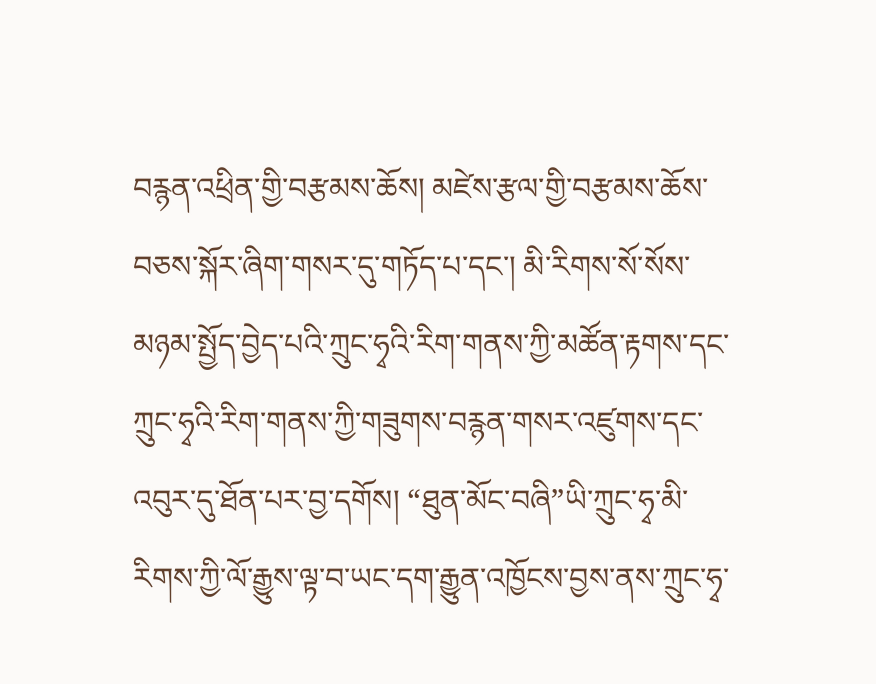བརྙན་འཕྲིན་གྱི་བརྩམས་ཆོས། མཛེས་རྩལ་གྱི་བརྩམས་ཆོས་བཅས་སྐོར་ཞིག་གསར་དུ་གཏོད་པ་དང་། མི་རིགས་སོ་སོས་མཉམ་སྤྱོད་བྱེད་པའི་ཀྲུང་ཧྭའི་རིག་གནས་ཀྱི་མཚོན་རྟགས་དང་ཀྲུང་ཧྭའི་རིག་གནས་ཀྱི་གཟུགས་བརྙན་གསར་འཛུགས་དང་འབུར་དུ་ཐོན་པར་བྱ་དགོས། “ཐུན་མོང་བཞི”ཡི་ཀྲུང་ཧྭ་མི་རིགས་ཀྱི་ལོ་རྒྱུས་ལྟ་བ་ཡང་དག་རྒྱུན་འཁྱོངས་བྱས་ནས་ཀྲུང་ཧྭ་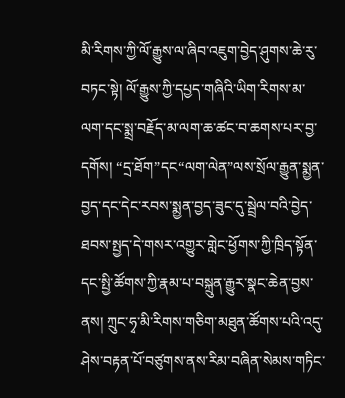མི་རིགས་ཀྱི་ལོ་རྒྱུས་ལ་ཞིབ་འཇུག་བྱེད་ཤུགས་ཆེ་རུ་བཏང་སྟེ། ལོ་རྒྱུས་ཀྱི་དཔྱད་གཞིའི་ཡིག་རིགས་མ་ལག་དང་སྨྲ་བརྗོད་མ་ལག་ཆ་ཚང་བ་ཆགས་པར་བྱ་དགོས། “དྲ་ཐོག”དང“ལག་ལེན”ལས་སྲོལ་རྒྱུན་སྨྱན་བྱད་དང་དེང་རབས་སྨྱན་བྱད་ཟུང་དུ་སྦྲེལ་བའི་བྱེད་ཐབས་སྤྱད་དེ་གསར་འགྱུར་གླེང་ཕྱོགས་ཀྱི་ཁྲིད་སྟོན་དང་སྤྱི་ཚོགས་ཀྱི་རྣམ་པ་བསྐྲུན་རྒྱུར་སྣང་ཆེན་བྱས་ནས། ཀྲུང་ཧྭ་མི་རིགས་གཅིག་མཐུན་ཚོགས་པའི་འདུ་ཤེས་བརྟན་པོ་བཙུགས་ནས་རིམ་བཞིན་སེམས་གཏིང་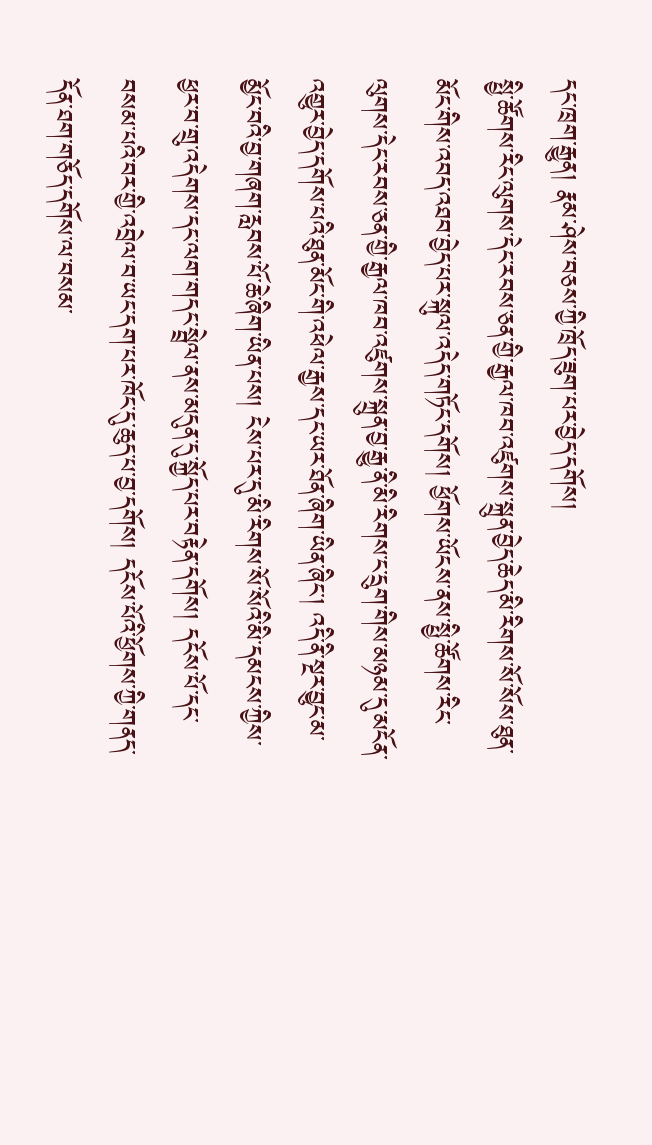དང་ཁྲག་རྒྱུན། རྣམ་ཤེས་བཅས་ཀྱི་ཁྲོད་ཟུག་པར་བྱེད་དགོས།
སྤྱི་ཚོགས་རིང་ལུགས་དེང་རབས་ཅན་གྱི་རྒྱལ་ཁབ་འཛུགས་སྐྲུན་བྱེད་ཆེད་མི་རིགས་སོ་སོས་ཐུན་མོང་གིས་འབད་འཐབ་བྱེད་པར་སྐུལ་འདེད་གཏོང་དགོས། ཕྱོགས་ཡོངས་ནས་སྤྱི་ཚོགས་རིང་ལུགས་དེང་རབས་ཅན་གྱི་རྒྱལ་ཁབ་འཛུགས་སྐྲུན་བྱ་རྒྱུ་ནི་མི་རིགས་ང་དྲུག་གིས་མཉམ་དུ་མངོན་འགྱུར་བྱེད་དགོས་པའི་ཐུན་མོང་གི་འཕེལ་རྒྱས་དང་ཡར་ཐོན་ཞིག་ཡིན་ཞིང་། འདི་ནི་སྔར་བྱུང་མ་མྱོང་བའི་བྱ་གཞག་རླབས་པོ་ཆེ་ཞིག་ཡིན་པས། ངེས་པར་དུ་མི་རིགས་སོ་སོའི་མི་དམངས་ཀྱིས་ཕྱར་བ་གྲུ་འདེགས་དང་ལག་གདང་སྦྲེལ་ནས་མདུན་དུ་སྐྱོད་པར་བརྟེན་དགོས། དངོས་པོ་དང་བསམ་པའི་བར་གྱི་འབྲེལ་བ་ཡང་དག་པར་ཁོང་དུ་ཆུད་པ་བྱ་དགོས། དངོས་པོའི་ཕྱོགས་ཀྱི་གནད་དོན་ཐག་གཅོད་དགོས་ལ་བསམ་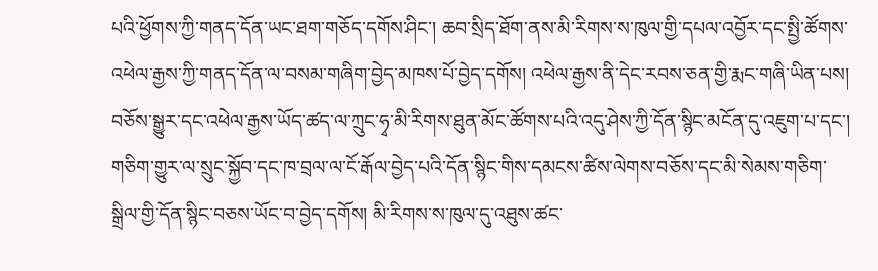པའི་ཕྱོགས་ཀྱི་གནད་དོན་ཡང་ཐག་གཅོད་དགོས་ཤིང་། ཆབ་སྲིད་ཐོག་ནས་མི་རིགས་ས་ཁུལ་གྱི་དཔལ་འབྱོར་དང་སྤྱི་ཚོགས་འཕེལ་རྒྱས་ཀྱི་གནད་དོན་ལ་བསམ་གཞིག་བྱེད་མཁས་པོ་བྱེད་དགོས། འཕེལ་རྒྱས་ནི་དེང་རབས་ཅན་གྱི་རྨང་གཞི་ཡིན་པས། བཅོས་སྒྱུར་དང་འཕེལ་རྒྱས་ཡོད་ཚད་ལ་ཀྲུང་ཧྭ་མི་རིགས་ཐུན་མོང་ཚོགས་པའི་འདུ་ཤེས་ཀྱི་དོན་སྙིང་མངོན་དུ་འཇུག་པ་དང་། གཅིག་གྱུར་ལ་སྲུང་སྐྱོབ་དང་ཁ་བྲལ་ལ་ངོ་རྒོལ་བྱེད་པའི་དོན་སྙིང་གིས་དམངས་ཚིས་ལེགས་བཅོས་དང་མི་སེམས་གཅིག་སྒྲིལ་གྱི་དོན་སྙིང་བཅས་ཡོང་བ་བྱེད་དགོས། མི་རིགས་ས་ཁུལ་དུ་འཐུས་ཚང་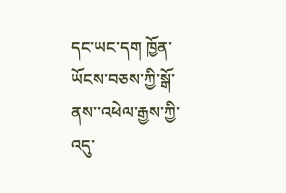དང་ཡང་དག ཁྱོན་ཡོངས་བཅས་ཀྱི་སྒོ་ནས་་འཕེལ་རྒྱས་ཀྱི་འདུ་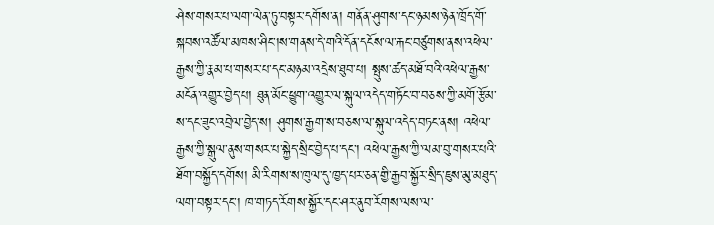ཤེས་གསར་པ་ལག་ལེན་ཏུ་བསྟར་དགོས་ན། གནོན་ཤུགས་དང་ཉམས་ཉེན་ཁྲོད་གོ་སྐབས་འཚོལ་མཁས་ཤིང་།ས་གནས་དེ་གའི་དོན་དངོས་ལ་རྐང་བཙུགས་ནས་འཕེལ་རྒྱས་ཀྱི་རྣམ་པ་གསར་པ་དང་མཉམ་འདྲེས་ཐུབ་པ། སྤུས་ཚད་མཐོ་བའི་འཕེལ་རྒྱས་མངོན་འགྱུར་བྱེད་པ། ཐུན་མོང་ཕྱུག་འགྱུར་ལ་སྐུལ་འདེད་གཏོང་བ་བཅས་ཀྱི་མགོ་རྩོམ་ས་དང་ཟུང་འབྲེལ་བྱེད་ས། ཤུགས་རྒྱག་ས་བཅས་ལ་སྐུལ་འདེད་བཏང་ནས། འཕེལ་རྒྱས་ཀྱི་སྒུལ་ནུས་གསར་པ་སྐྱེད་སྲིང་བྱེད་པ་དང་། འཕེལ་རྒྱས་ཀྱི་ལམ་བུ་གསར་པའི་ཐོག་བསྐྱོད་དགོས། མི་རིགས་ས་ཁུལ་དུ་ཁྱད་པར་ཅན་གྱི་རྒྱབ་སྐྱོར་སྲིད་ཇུས་མུ་མཐུད་ལག་བསྟར་དང་། ཁ་གཏད་རོགས་སྐྱོར་དང་ཤར་ནུབ་རོགས་ལས་ལ་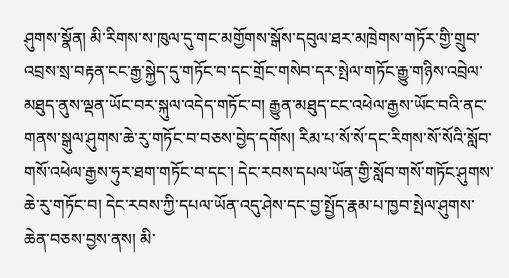ཤུགས་སྣོན། མི་རིགས་ས་ཁུལ་དུ་གང་མགྱོགས་སྒོས་དབུལ་ཐར་མཁྲེགས་གཏོར་གྱི་གྲུབ་འབྲས་སྲ་བརྟན་ངང་རྒྱ་སྐྱེད་དུ་གཏོང་བ་དང་གྲོང་གསེབ་དར་སྤེལ་གཏོང་རྒྱུ་གཉིས་འབྲེལ་མཐུད་ནུས་ལྡན་ཡོང་བར་སྐུལ་འདེད་གཏོང་བ། རྒྱུན་མཐུད་ངང་འཕེལ་རྒྱས་ཡོང་བའི་ནང་གནས་སྒུལ་ཤུགས་ཆེ་རུ་གཏོང་བ་བཅས་བྱེད་དགོས། རིམ་པ་སོ་སོ་དང་རིགས་སོ་སོའི་སློབ་གསོ་འཕེལ་རྒྱས་ཧུར་ཐག་གཏོང་བ་དང་། དེང་རབས་དཔལ་ཡོན་གྱི་སློབ་གསོ་གཏོང་ཤུགས་ཆེ་རུ་གཏོང་བ། དེང་རབས་ཀྱི་དཔལ་ཡོན་འདུ་ཤེས་དང་བྱ་སྤྱོད་རྣམ་པ་ཁྱབ་སྤེལ་ཤུགས་ཆེན་བཅས་བྱས་ནས། མི་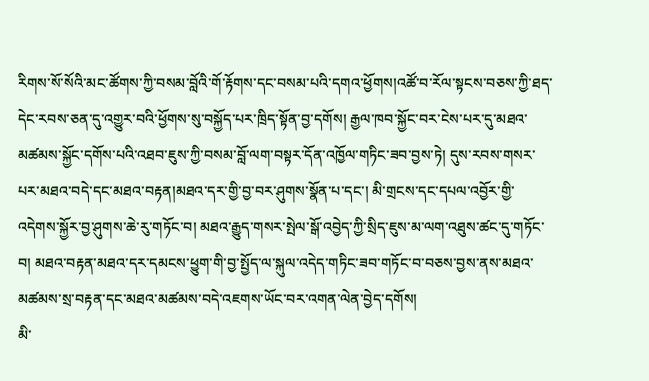རིགས་སོ་སོའི་མང་ཚོགས་ཀྱི་བསམ་བློའི་གོ་རྟོགས་དང་བསམ་པའི་དགའ་ཕྱོགས།འཚོ་བ་རོལ་སྟངས་བཅས་ཀྱི་ཐད་དེང་རབས་ཅན་དུ་འགྱུར་བའི་ཕྱོགས་སུ་བསྐྱོད་པར་ཁྲིད་སྟོན་བྱ་དགོས། རྒྱལ་ཁབ་སྐྱོང་བར་ངེས་པར་དུ་མཐའ་མཚམས་སྐྱོང་དགོས་པའི་འཐབ་ཇུས་ཀྱི་བསམ་བློ་ལག་བསྟར་དོན་འཁྱོལ་གཏིང་ཟབ་བྱས་ཏེ། དུས་རབས་གསར་པར་མཐའ་བདེ་དང་མཐའ་བརྟན།མཐའ་དར་གྱི་བྱ་བར་ཤུགས་སྣོན་པ་དང་། མི་གྲངས་དང་དཔལ་འབྱོར་གྱི་འདེགས་སྐྱོར་བྱ་ཤུགས་ཆེ་རུ་གཏོང་བ། མཐའ་རྒྱུད་གསར་སྤེལ་སྒོ་འབྱེད་ཀྱི་སྲིད་ཇུས་མ་ལག་འཐུས་ཚང་དུ་གཏོང་བ། མཐའ་བརྟན་མཐའ་དར་དམངས་ཕྱུག་གི་བྱ་སྤྱོད་ལ་སྐུལ་འདེད་གཏིང་ཟབ་གཏོང་བ་བཅས་བྱས་ནས་མཐའ་མཚམས་སྲ་བརྟན་དང་མཐའ་མཚམས་བདེ་འཇགས་ཡོང་བར་འགན་ལེན་བྱེད་དགོས།
མི་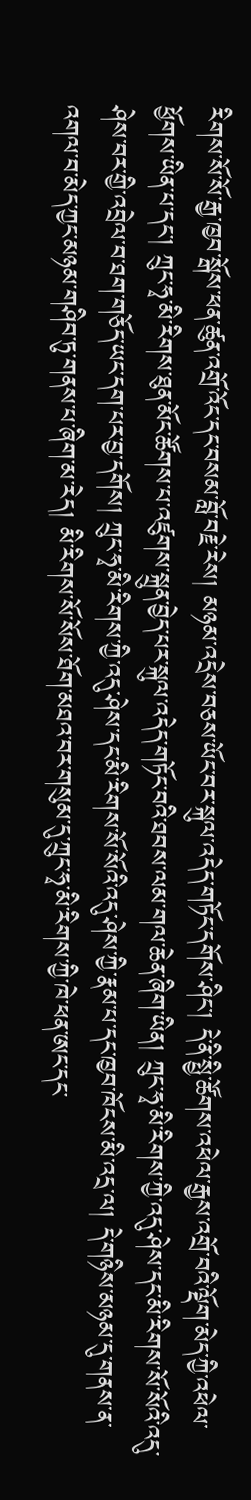རིགས་སོ་སོ་རྒྱ་ཁྱབ་སྒོས་ཕན་ཚུན་འགྲོ་འོང་དང་བསམ་བློ་བརྗེ་རེས། མཉམ་འདྲེས་བཅས་ཡོང་བར་སྐུལ་འདེད་གཏོང་དགོས་ཤིང་། དེ་ནི་སྤྱི་ཚོགས་འཕེལ་རྒྱས་འགྲོ་བའི་ལྡོག་མེད་ཀྱི་འཕེལ་ཕྱོགས་ཡིན་པ་དང་། ཀྲུང་ཧྭ་མི་རིགས་ཐུན་མོང་ཚོགས་པ་འཛུགས་སྐྲུན་བྱེད་པར་སྐུལ་འདེད་གཏོང་བའི་ཐབས་ལམ་གལ་ཆེན་ཞིག་ཡིན། ཀྲུང་ཧྭ་མི་རིགས་ཀྱི་འདུ་ཤེས་དང་མི་རིགས་སོ་སོའི་འདུ་ཤེས་བར་གྱི་འབྲེལ་བ་ཐག་གཅོད་ཡང་དག་པར་བྱ་དགོས། ཀྲུང་ཧྭ་མི་རིགས་ཀྱི་འདུ་ཤེས་དང་མི་རིགས་སོ་སོའི་འདུ་ཤེས་ཀྱི་རྣམ་པ་དང་ཁྱབ་ཁོངས་མི་འདྲ་ལ། དེ་གཉིས་མཉམ་དུ་གནས་ན་འགལ་བ་མེད་ཀྱང་མཉམ་གཤིབ་ཏུ་གནས་པ་ཞིག་མ་རེད། མི་རིགས་སོ་སོས་ཐོག་མཐའ་བར་གསུམ་དུ་ཀྲུང་ཧྭ་མི་རིགས་ཀྱི་ཁེ་ཕན་ཨང་དང་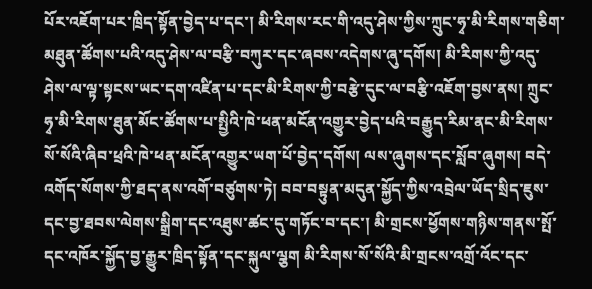པོར་འཇོག་པར་ཁྲིད་སྟོན་བྱེད་པ་དང་། མི་རིགས་རང་གི་འདུ་ཤེས་ཀྱིས་ཀྲུང་ཧྭ་མི་རིགས་གཅིག་མཐུན་ཚོགས་པའི་འདུ་ཤེས་ལ་བརྩི་བཀུར་དང་ཞབས་འདེགས་ཞུ་དགོས། མི་རིགས་ཀྱི་འདུ་ཤེས་ལ་ལྟ་སྟངས་ཡང་དག་འཛིན་པ་དང་མི་རིགས་ཀྱི་བརྩེ་དུང་ལ་བརྩི་འཇོག་བྱས་ནས། ཀྲུང་ཧྭ་མི་རིགས་ཐུན་མོང་ཚོགས་པ་སྤྱིའི་ཁེ་ཕན་མངོན་འགྱུར་བྱེད་པའི་བརྒྱུད་རིམ་ནང་མི་རིགས་སོ་སོའི་ཞིབ་ཕྲའི་ཁེ་ཕན་མངོན་འགྱུར་ཡག་པོ་བྱེད་དགོས། ལས་ཞུགས་དང་སློབ་ཞུགས། བདེ་འགོད་སོགས་ཀྱི་ཐད་ནས་འགོ་བཙུགས་ཏེ། བབ་བསྟུན་མདུན་སྐྱོད་ཀྱིས་འབྲེལ་ཡོད་སྲིད་ཇུས་དང་བྱ་ཐབས་ལེགས་སྒྲིག་དང་འཐུས་ཚང་དུ་གཏོང་བ་དང་། མི་གྲངས་ཕྱོགས་གཉིས་གནས་སྤོ་དང་འཁོར་སྐྱོད་བྱ་རྒྱུར་ཁྲིད་སྟོན་དང་སྐུལ་ལྕག མི་རིགས་སོ་སོའི་མི་གྲངས་འགྲོ་འོང་དང་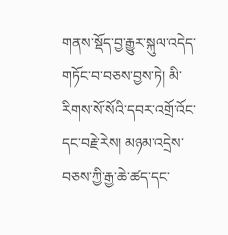གནས་སྡོད་བྱ་རྒྱུར་སྐུལ་འདེད་གཏོང་བ་བཅས་བྱས་ཏེ། མི་རིགས་སོ་སོའི་དབར་འགྲོ་འོང་དང་བརྗེ་རེས། མཉམ་འདྲེས་བཅས་ཀྱི་རྒྱ་ཆེ་ཚད་དང་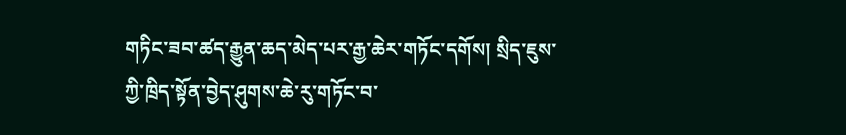གཏིང་ཟབ་ཚད་རྒྱུན་ཆད་མེད་པར་རྒྱ་ཆེར་གཏོང་དགོས། སྲིད་ཇུས་ཀྱི་ཁྲིད་སྟོན་བྱེད་ཤུགས་ཆེ་རུ་གཏོང་བ་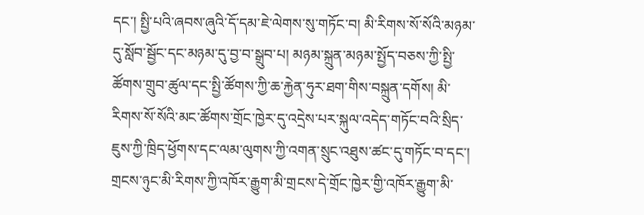དང་། སྤྱི་པའི་ཞབས་ཞུའི་དོ་དམ་ཇེ་ལེགས་སུ་གཏོང་བ། མི་རིགས་སོ་སོའི་མཉམ་དུ་སློབ་སྦྱོང་དང་མཉམ་དུ་བྱ་བ་སྒྲུབ་པ། མཉམ་སྐྲུན་མཉམ་སྤྱོད་བཅས་ཀྱི་སྤྱི་ཚོགས་གྲུབ་ཚུལ་དང་སྤྱི་ཚོགས་ཀྱི་ཆ་རྐྱེན་ཧུར་ཐག་གིས་བསྐྲུན་དགོས། མི་རིགས་སོ་སོའི་མང་ཚོགས་གྲོང་ཁྱེར་དུ་འདྲེས་པར་སྐུལ་འདེད་གཏོང་བའི་སྲིད་ཇུས་ཀྱི་ཁྲིད་ཕྱོགས་དང་ལམ་ལུགས་ཀྱི་འགན་སྲུང་འཐུས་ཚང་དུ་གཏོང་བ་དང་། གྲངས་ཉུང་མི་རིགས་ཀྱི་འཁོར་རྒྱུག་མི་གྲངས་དེ་གྲོང་ཁྱེར་གྱི་འཁོར་རྒྱུག་མི་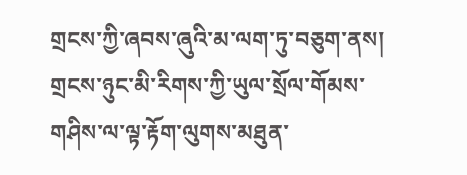གྲངས་ཀྱི་ཞབས་ཞུའི་མ་ལག་ཏུ་བཅུག་ནས། གྲངས་ཉུང་མི་རིགས་ཀྱི་ཡུལ་སྲོལ་གོམས་གཤིས་ལ་ལྟ་རྟོག་ལུགས་མཐུན་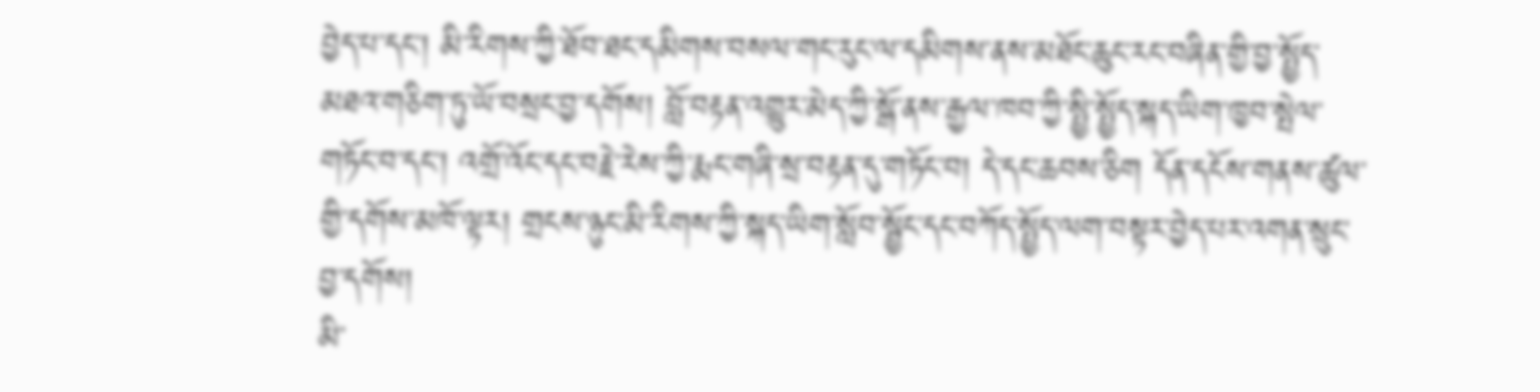བྱེད་པ་དང་། མི་རིགས་ཀྱི་ཐོབ་ཐང་དམིགས་བསལ་གང་རུང་ལ་དམིགས་ནས་མཐོང་ཆུང་རང་བཞིན་གྱི་བྱ་སྤྱོད་མཐའ་གཅིག་ཏུ་ཡོ་བསྲང་བྱ་དགོས། བློ་བརྟན་འགྱུར་མེད་ཀྱི་སྒོ་ནས་རྒྱལ་ཁབ་ཀྱི་སྤྱི་སྤྱོད་སྐད་ཡིག་ཁྱབ་སྤེལ་གཏོང་བ་དང་། འགྲོ་འོང་དང་བརྗེ་རེས་ཀྱི་རྨང་གཞི་སྲ་བརྟན་དུ་གཏོང་བ། དེ་དང་ཆབས་ཅིག དོན་དངོས་གནས་ཚུལ་གྱི་དགོས་མཁོ་ལྟར། གྲངས་ཉུང་མི་རིགས་ཀྱི་སྐད་ཡིག་སློབ་སྦྱོང་དང་བཀོད་སྤྱོད་ལག་བསྟར་བྱེད་པར་འགན་སྲུང་བྱ་དགོས།
མི་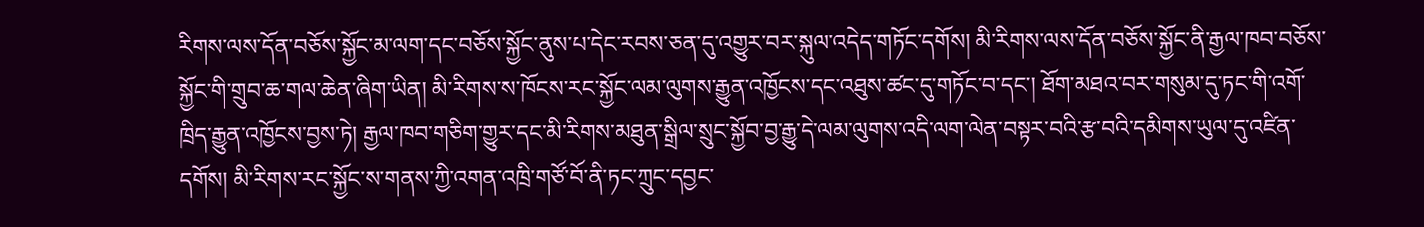རིགས་ལས་དོན་བཅོས་སྐྱོང་མ་ལག་དང་བཅོས་སྐྱོང་ནུས་པ་དེང་རབས་ཅན་དུ་འགྱུར་བར་སྐུལ་འདེད་གཏོང་དགོས། མི་རིགས་ལས་དོན་བཅོས་སྐྱོང་ནི་རྒྱལ་ཁབ་བཅོས་སྐྱོང་གི་གྲུབ་ཆ་གལ་ཆེན་ཞིག་ཡིན། མི་རིགས་ས་ཁོངས་རང་སྐྱོང་ལམ་ལུགས་རྒྱུན་འཁྱོངས་དང་འཐུས་ཚང་དུ་གཏོང་བ་དང་། ཐོག་མཐའ་བར་གསུམ་དུ་ཏང་གི་འགོ་ཁྲིད་རྒྱུན་འཁྱོངས་བྱས་ཏེ། རྒྱལ་ཁབ་གཅིག་གྱུར་དང་མི་རིགས་མཐུན་སྒྲིལ་སྲུང་སྐྱོབ་བྱ་རྒྱུ་དེ་ལམ་ལུགས་འདི་ལག་ལེན་བསྟར་བའི་རྩ་བའི་དམིགས་ཡུལ་དུ་འཛིན་དགོས། མི་རིགས་རང་སྐྱོང་ས་གནས་ཀྱི་འགན་འཁྲི་གཙོ་བོ་ནི་ཏང་ཀྲུང་དབྱང་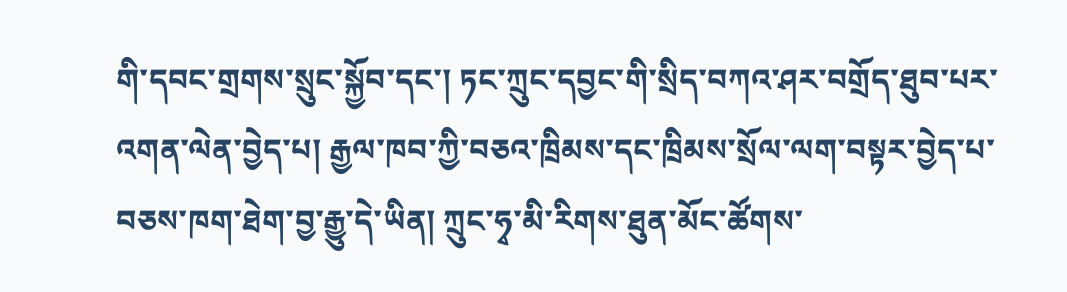གི་དབང་གྲགས་སྲུང་སྐྱོབ་དང་། ཏང་ཀྲུང་དབྱང་གི་སྲིད་བཀའ་ཤར་བགྲོད་ཐུབ་པར་འགན་ལེན་བྱེད་པ། རྒྱལ་ཁབ་ཀྱི་བཅའ་ཁྲིམས་དང་ཁྲིམས་སྲོལ་ལག་བསྟར་བྱེད་པ་བཅས་ཁག་ཐེག་བྱ་རྒྱུ་དེ་ཡིན། ཀྲུང་ཧྭ་མི་རིགས་ཐུན་མོང་ཚོགས་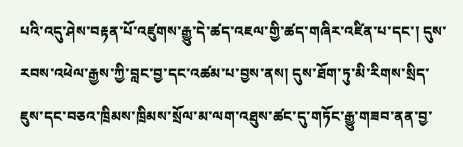པའི་འདུ་ཤེས་བརྟན་པོ་འཛུགས་རྒྱུ་དེ་ཚད་འཇལ་གྱི་ཚད་གཞིར་འཛིན་པ་དང་། དུས་རབས་འཕེལ་རྒྱས་ཀྱི་བླང་བྱ་དང་འཚམ་པ་བྱས་ནས། དུས་ཐོག་ཏུ་མི་རིགས་སྲིད་ཇུས་དང་བཅའ་ཁྲིམས་ཁྲིམས་སྲོལ་མ་ལག་འཐུས་ཚང་དུ་གཏོང་རྒྱུ་གཟབ་ནན་བྱ་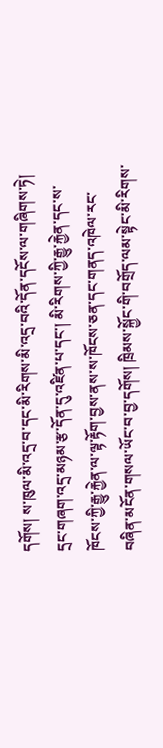དགོས། ས་ཁུལ་མི་འདྲ་བ་དང་མི་རིགས་མི་འདྲ་བའི་དོན་དངོས་ལ་གཞིགས་ཏེ། དྲང་གཞག་འདྲ་མཉམ་རྩ་དོན་དུ་འཛིན་པ་དང་། མི་རིགས་ཀྱི་རྒྱུ་རྐྱེན་དང་ས་ཁོངས་ཀྱི་རྒྱུ་རྐྱེན་ལ་ལྟ་རྟོག་བྱས་ནས་ས་ཁོངས་ཅན་དང་གནད་འཁེལ་རང་བཞིན་མངོན་གསལ་ཡོང་བ་བྱ་དགོས། ཁྲིམས་སྐྱོང་གི་བགྲོད་ལམ་སྟེང་མི་རིགས་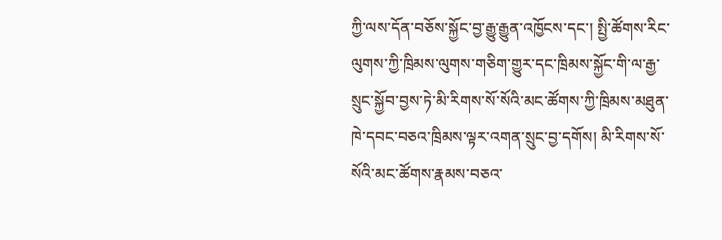ཀྱི་ལས་དོན་བཅོས་སྐྱོང་བྱ་རྒྱུ་རྒྱུན་འཁྱོངས་དང་། སྤྱི་ཚོགས་རིང་ལུགས་ཀྱི་ཁྲིམས་ལུགས་གཅིག་གྱུར་དང་ཁྲིམས་སྐྱོང་གི་ལ་རྒྱ་སྲུང་སྐྱོབ་བྱས་ཏེ་མི་རིགས་སོ་སོའི་མང་ཚོགས་ཀྱི་ཁྲིམས་མཐུན་ཁེ་དབང་བཅའ་ཁྲིམས་ལྟར་འགན་སྲུང་བྱ་དགོས། མི་རིགས་སོ་སོའི་མང་ཚོགས་རྣམས་བཅའ་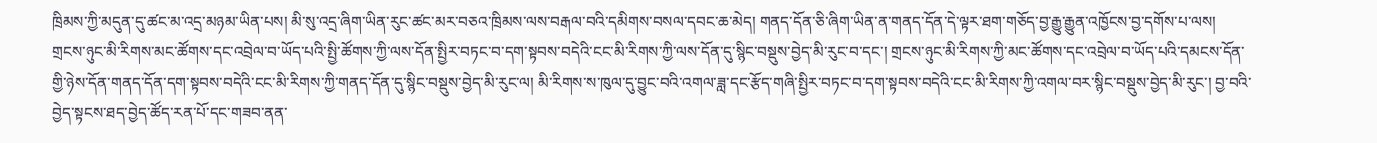ཁྲིམས་ཀྱི་མདུན་དུ་ཚང་མ་འདྲ་མཉམ་ཡིན་པས། མི་སུ་འདྲ་ཞིག་ཡིན་རུང་ཚང་མར་བཅའ་ཁྲིམས་ལས་བརྒལ་བའི་དམིགས་བསལ་དབང་ཆ་མེད། གནད་དོན་ཅི་ཞིག་ཡིན་ན་གནད་དོན་དེ་ལྟར་ཐག་གཅོད་བྱ་རྒྱུ་རྒྱུན་འཁྱོངས་བྱ་དགོས་པ་ལས། གྲངས་ཉུང་མི་རིགས་མང་ཚོགས་དང་འབྲེལ་བ་ཡོད་པའི་སྤྱི་ཚོགས་ཀྱི་ལས་དོན་སྤྱིར་བཏང་བ་དག་སྟབས་བདེའི་ངང་མི་རིགས་ཀྱི་ལས་དོན་དུ་སྙིང་བསྡུས་བྱེད་མི་རུང་བ་དང་། གྲངས་ཉུང་མི་རིགས་ཀྱི་མང་ཚོགས་དང་འབྲེལ་བ་ཡོད་པའི་དམངས་དོན་གྱི་ཉེས་དོན་གནད་དོན་དག་སྟབས་བདེའི་ངང་མི་རིགས་ཀྱི་གནད་དོན་དུ་སྙིང་བསྡུས་བྱེད་མི་རུང་ལ། མི་རིགས་ས་ཁུལ་དུ་བྱུང་བའི་འགལ་ཟླ་དང་རྩོད་གཞི་སྤྱིར་བཏང་བ་དག་སྟབས་བདེའི་ངང་མི་རིགས་ཀྱི་འགལ་བར་སྙིང་བསྡུས་བྱེད་མི་རུང་། བྱ་བའི་བྱེད་སྟངས་ཐད་བྱེད་ཚོད་རན་པོ་དང་གཟབ་ནན་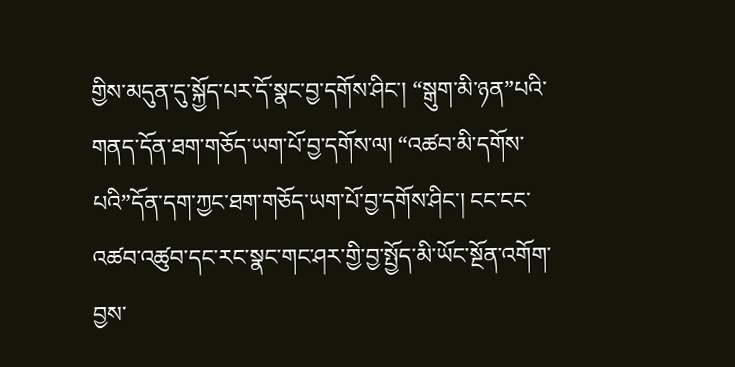གྱིས་མདུན་དུ་སྐྱོད་པར་དོ་སྣང་བྱ་དགོས་ཤིང་། “སྒུག་མི་ཉན”པའི་གནད་དོན་ཐག་གཅོད་ཡག་པོ་བྱ་དགོས་ལ། “འཚབ་མི་དགོས་པའི”དོན་དག་ཀྱང་ཐག་གཅོད་ཡག་པོ་བྱ་དགོས་ཤིང་། ངང་ངང་འཚབ་འཚུབ་དང་རང་སྣང་གང་ཤར་གྱི་བྱ་སྤྱོད་མི་ཡོང་སྔོན་འགོག་བྱས་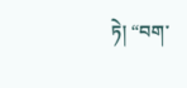ཏེ། “བག་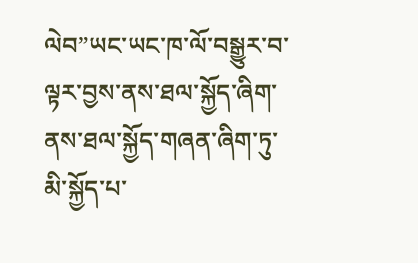ལེབ”ཡང་ཡང་ཁ་ལོ་བསྒྱུར་བ་ལྟར་བྱས་ནས་ཐལ་སྐྱོད་ཞིག་ནས་ཐལ་སྐྱོད་གཞན་ཞིག་ཏུ་མི་སྐྱོད་པ་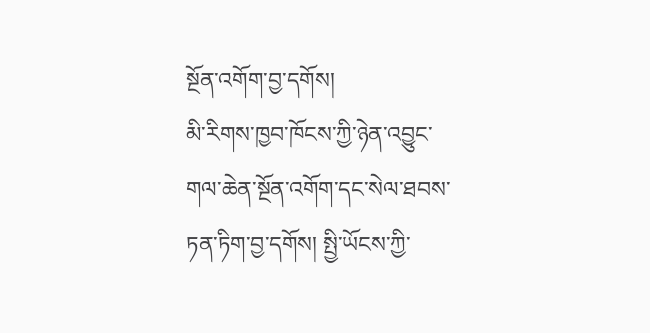སྔོན་འགོག་བྱ་དགོས།
མི་རིགས་ཁྱབ་ཁོངས་ཀྱི་ཉེན་འབྱུང་གལ་ཆེན་སྔོན་འགོག་དང་སེལ་ཐབས་ཏན་ཏིག་བྱ་དགོས། སྤྱི་ཡོངས་ཀྱི་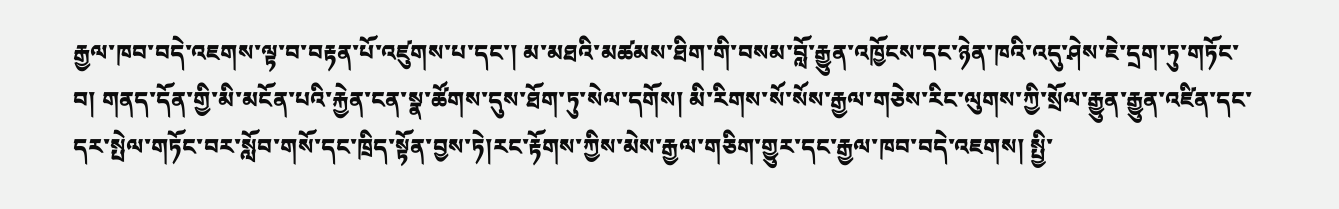རྒྱལ་ཁབ་བདེ་འཇགས་ལྟ་བ་བརྟན་པོ་འཛུགས་པ་དང་། མ་མཐའི་མཚམས་ཐིག་གི་བསམ་བློ་རྒྱུན་འཁྱོངས་དང་ཉེན་ཁའི་འདུ་ཤེས་ཇེ་དྲག་ཏུ་གཏོང་བ། གནད་དོན་གྱི་མི་མངོན་པའི་རྐྱེན་ངན་སྣ་ཚོགས་དུས་ཐོག་ཏུ་སེལ་དགོས། མི་རིགས་སོ་སོས་རྒྱལ་གཅེས་རིང་ལུགས་ཀྱི་སྲོལ་རྒྱུན་རྒྱུན་འཛིན་དང་དར་སྤེལ་གཏོང་བར་སློབ་གསོ་དང་ཁྲིད་སྟོན་བྱས་ཏེ།རང་རྟོགས་ཀྱིས་མེས་རྒྱལ་གཅིག་གྱུར་དང་རྒྱལ་ཁབ་བདེ་འཇགས། སྤྱི་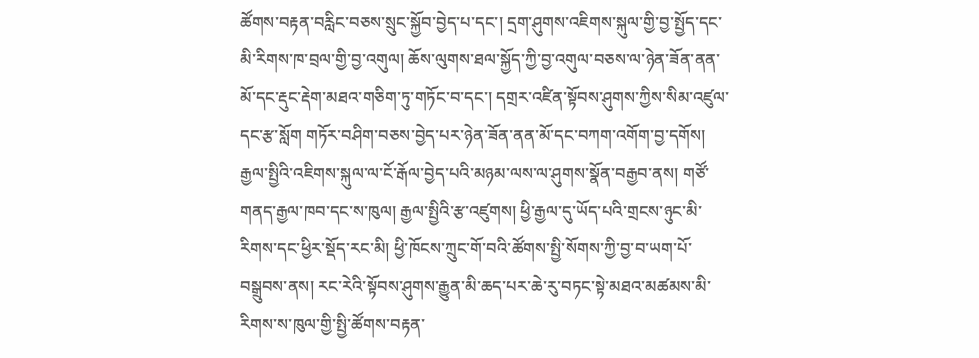ཚོགས་བརྟན་བརླིང་བཅས་སྲུང་སྐྱོབ་བྱེད་པ་དང་། དྲག་ཤུགས་འཇིགས་སྐུལ་གྱི་བྱ་སྤྱོད་དང་མི་རིགས་ཁ་བྲལ་གྱི་བྱ་འགུལ། ཆོས་ལུགས་ཐལ་སྐྱོད་ཀྱི་བྱ་འགུལ་བཅས་ལ་ཉེན་ཟོན་ནན་མོ་དང་རྡུང་རྡེག་མཐའ་གཅིག་ཏུ་གཏོང་བ་དང་། དགྲར་འཛིན་སྟོབས་ཤུགས་ཀྱིས་སིམ་འཛུལ་དང་རྩ་སློག གཏོར་བཤིག་བཅས་བྱེད་པར་ཉེན་ཟོན་ནན་མོ་དང་བཀག་འགོག་བྱ་དགོས། རྒྱལ་སྤྱིའི་འཇིགས་སྐུལ་ལ་ངོ་རྒོལ་བྱེད་པའི་མཉམ་ལས་ལ་ཤུགས་སྣོན་བརྒྱབ་ནས། གཙོ་གནད་རྒྱལ་ཁབ་དང་ས་ཁུལ། རྒྱལ་སྤྱིའི་རྩ་འཛུགས། ཕྱི་རྒྱལ་དུ་ཡོད་པའི་གྲངས་ཉུང་མི་རིགས་དང་ཕྱིར་སྡོད་རང་མི། ཕྱི་ཁོངས་ཀྲུང་གོ་བའི་ཚོགས་སྤྱི་སོགས་ཀྱི་བྱ་བ་ཡག་པོ་བསྒྲུབས་ནས། རང་རེའི་སྟོབས་ཤུགས་རྒྱུན་མི་ཆད་པར་ཆེ་རུ་བཏང་སྟེ་མཐའ་མཚམས་མི་རིགས་ས་ཁུལ་གྱི་སྤྱི་ཚོགས་བརྟན་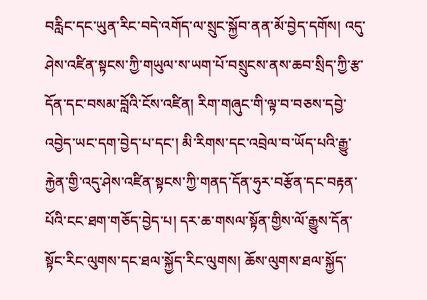བརླིང་དང་ཡུན་རིང་བདེ་འགོད་ལ་སྲུང་སྐྱོབ་ནན་མོ་བྱེད་དགོས། འདུ་ཤེས་འཛིན་སྟངས་ཀྱི་གཡུལ་ས་ཡག་པོ་བསྲུངས་ནས་ཆབ་སྲིད་ཀྱི་རྩ་དོན་དང་བསམ་བློའི་ངོས་འཛིན། རིག་གཞུང་གི་ལྟ་བ་བཅས་དབྱེ་འབྱེད་ཡང་དག་བྱེད་པ་དང་། མི་རིགས་དང་འབྲེལ་བ་ཡོད་པའི་རྒྱུ་རྐྱེན་གྱི་འདུ་ཤེས་འཛིན་སྟངས་ཀྱི་གནད་དོན་ཧུར་བརྩོན་དང་བརྟན་པོའི་ངང་ཐག་གཅོད་བྱེད་པ། དར་ཆ་གསལ་སྟོན་གྱིས་ལོ་རྒྱུས་དོན་སྟོང་རིང་ལུགས་དང་ཐལ་སྐྱོད་རིང་ལུགས། ཆོས་ལུགས་ཐལ་སྐྱོད་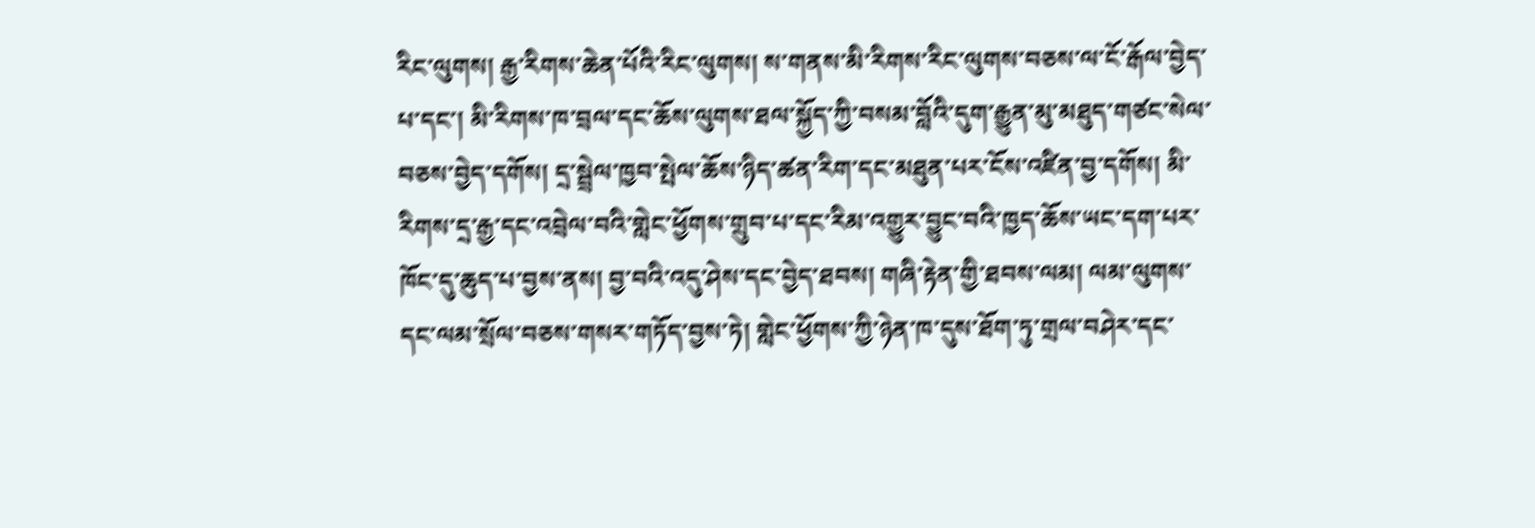རིང་ལུགས། རྒྱ་རིགས་ཆེན་པོའི་རིང་ལུགས། ས་གནས་མི་རིགས་རིང་ལུགས་བཅས་ལ་ངོ་རྒོལ་བྱེད་པ་དང་། མི་རིགས་ཁ་བྲལ་དང་ཆོས་ལུགས་ཐལ་སྐྱོད་ཀྱི་བསམ་བློའི་དུག་རྒྱུན་མུ་མཐུད་གཙང་སེལ་བཅས་བྱེད་དགོས། དྲ་སྦྲེལ་ཁྱབ་སྤེལ་ཆོས་ཉིད་ཚན་རིག་དང་མཐུན་པར་ངོས་འཛིན་བྱ་དགོས། མི་རིགས་དྲ་རྒྱ་དང་འབྲེལ་བའི་གླེང་ཕྱོགས་གྲུབ་པ་དང་རིམ་འགྱུར་བྱུང་བའི་ཁྱད་ཆོས་ཡང་དག་པར་ཁོང་དུ་ཆུད་པ་བྱས་ནས། བྱ་བའི་འདུ་ཤེས་དང་བྱེད་ཐབས། གཞི་རྟེན་གྱི་ཐབས་ལམ། ལམ་ལུགས་དང་ལམ་སྲོལ་བཅས་གསར་གཏོད་བྱས་ཏེ། གླེང་ཕྱོགས་ཀྱི་ཉེན་ཁ་དུས་ཐོག་ཏུ་གྲལ་བཤེར་དང་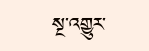སྔ་འགྱུར་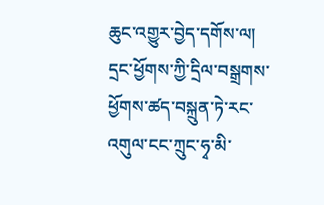ཆུང་འགྱུར་བྱེད་དགོས་ལ། དྲང་ཕྱོགས་ཀྱི་དྲིལ་བསྒྲགས་ཕྱོགས་ཚད་བསྐྲུན་ཏེ་རང་འགུལ་ངང་ཀྲུང་ཧྭ་མི་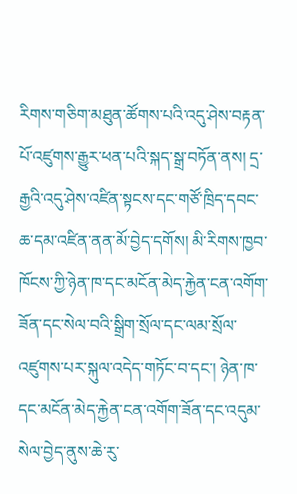རིགས་གཅིག་མཐུན་ཚོགས་པའི་འདུ་ཤེས་བརྟན་པོ་འཛུགས་རྒྱུར་ཕན་པའི་སྐད་སྒྲ་བཏོན་ནས། དྲ་རྒྱའི་འདུ་ཤེས་འཛིན་སྟངས་དང་གཙོ་ཁྲིད་དབང་ཆ་དམ་འཛིན་ནན་མོ་བྱེད་དགོས། མི་རིགས་ཁྱབ་ཁོངས་ཀྱི་ཉེན་ཁ་དང་མངོན་མེད་རྐྱེན་ངན་འགོག་ཟོན་དང་སེལ་བའི་སྒྲིག་སྲོལ་དང་ལམ་སྲོལ་འཛུགས་པར་སྐུལ་འདེད་གཏོང་བ་དང་། ཉེན་ཁ་དང་མངོན་མེད་རྐྱེན་ངན་འགོག་ཟོན་དང་འདུམ་སེལ་བྱེད་ནུས་ཆེ་རུ་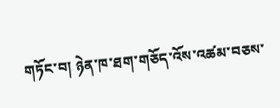གཏོང་བ། ཉེན་ཁ་ཐག་གཅོད་འོས་འཚམ་བཅས་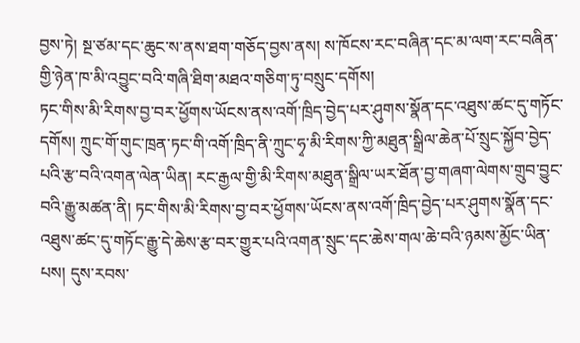བྱས་ཏེ། སྔ་ཙམ་དང་ཆུང་ས་ནས་ཐག་གཅོད་བྱས་ནས། ས་ཁོངས་རང་བཞིན་དང་མ་ལག་རང་བཞིན་གྱི་ཉེན་ཁ་མི་འབྱུང་བའི་གཞི་ཐིག་མཐའ་གཅིག་ཏུ་བསྲུང་དགོས།
ཏང་གིས་མི་རིགས་བྱ་བར་ཕྱོགས་ཡོངས་ནས་འགོ་ཁྲིད་བྱེད་པར་ཤུགས་སྣོན་དང་འཐུས་ཚང་དུ་གཏོང་དགོས། ཀྲུང་གོ་གུང་ཁྲན་ཏང་གི་འགོ་ཁྲིད་ནི་ཀྲུང་ཧྭ་མི་རིགས་ཀྱི་མཐུན་སྒྲིལ་ཆེན་པོ་སྲུང་སྐྱོབ་བྱེད་པའི་རྩ་བའི་འགན་ལེན་ཡིན། རང་རྒྱལ་གྱི་མི་རིགས་མཐུན་སྒྲིལ་ཡར་ཐོན་བྱ་གཞག་ལེགས་གྲུབ་བྱུང་བའི་རྒྱུ་མཚན་ནི། ཏང་གིས་མི་རིགས་བྱ་བར་ཕྱོགས་ཡོངས་ནས་འགོ་ཁྲིད་བྱེད་པར་ཤུགས་སྣོན་དང་འཐུས་ཚང་དུ་གཏོང་རྒྱུ་དེ་ཆེས་རྩ་བར་གྱུར་པའི་འགན་སྲུང་དང་ཆེས་གལ་ཆེ་བའི་ཉམས་མྱོང་ཡིན་པས། དུས་རབས་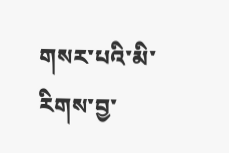གསར་པའི་མི་རིགས་བྱ་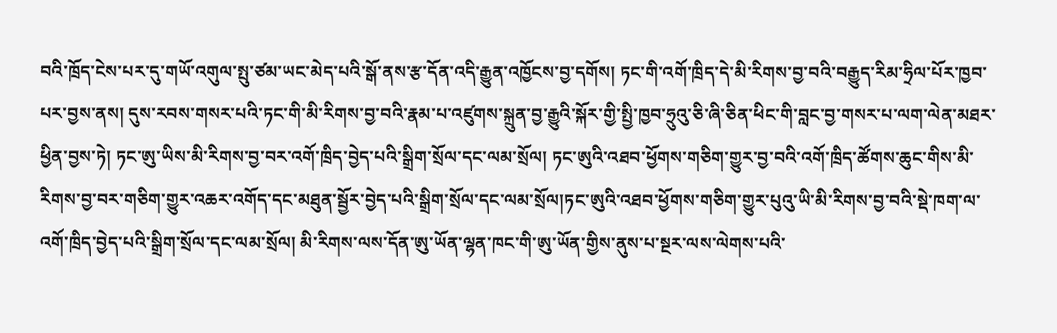བའི་ཁྲོད་ངེས་པར་དུ་གཡོ་འགུལ་སྤུ་ཙམ་ཡང་མེད་པའི་སྒོ་ནས་རྩ་དོན་འདི་རྒྱུན་འཁྱོངས་བྱ་དགོས། ཏང་གི་འགོ་ཁྲིད་དེ་མི་རིགས་བྱ་བའི་བརྒྱུད་རིམ་ཧྲིལ་པོར་ཁྱབ་པར་བྱས་ནས། དུས་རབས་གསར་པའི་ཏང་གི་མི་རིགས་བྱ་བའི་རྣམ་པ་འཛུགས་སྐྲུན་བྱ་རྒྱུའི་སྐོར་གྱི་སྤྱི་ཁྱབ་ཧྲུའུ་ཅི་ཞི་ཅིན་ཕིང་གི་བླང་བྱ་གསར་པ་ལག་ལེན་མཐར་ཕྱིན་བྱས་ཏེ། ཏང་ཨུ་ཡིས་མི་རིགས་བྱ་བར་འགོ་ཁྲིད་བྱེད་པའི་སྒྲིག་སྲོལ་དང་ལམ་སྲོལ། ཏང་ཨུའི་འཐབ་ཕྱོགས་གཅིག་གྱུར་བྱ་བའི་འགོ་ཁྲིད་ཚོགས་ཆུང་གིས་མི་རིགས་བྱ་བར་གཅིག་གྱུར་འཆར་འགོད་དང་མཐུན་སྦྱོར་བྱེད་པའི་སྒྲིག་སྲོལ་དང་ལམ་སྲོལ།ཏང་ཨུའི་འཐབ་ཕྱོགས་གཅིག་གྱུར་པུའུ་ཡི་མི་རིགས་བྱ་བའི་སྡེ་ཁག་ལ་འགོ་ཁྲིད་བྱེད་པའི་སྒྲིག་སྲོལ་དང་ལམ་སྲོལ། མི་རིགས་ལས་དོན་ཨུ་ཡོན་ལྷན་ཁང་གི་ཨུ་ཡོན་གྱིས་ནུས་པ་སྔར་ལས་ལེགས་པའི་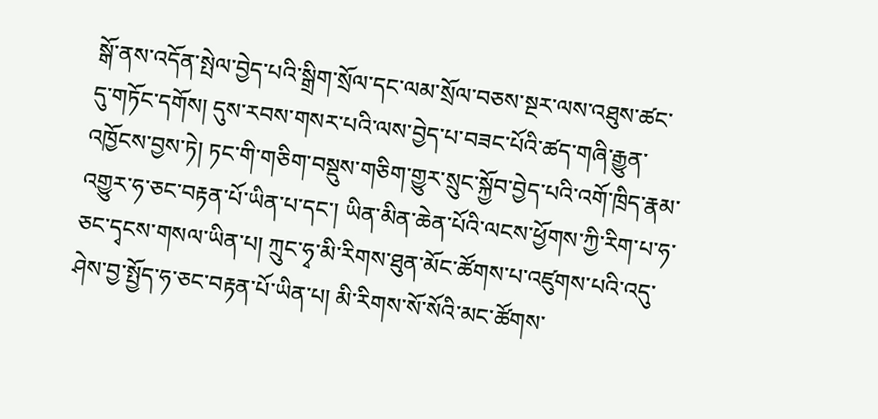སྒོ་ནས་འདོན་སྤེལ་བྱེད་པའི་སྒྲིག་སྲོལ་དང་ལམ་སྲོལ་བཅས་སྔར་ལས་འཐུས་ཚང་དུ་གཏོང་དགོས། དུས་རབས་གསར་པའི་ལས་བྱེད་པ་བཟང་པོའི་ཚད་གཞི་རྒྱུན་འཁྱོངས་བྱས་ཏེ། ཏང་གི་གཅིག་བསྡུས་གཅིག་གྱུར་སྲུང་སྐྱོབ་བྱེད་པའི་འགོ་ཁྲིད་རྣམ་འགྱུར་ཧ་ཅང་བརྟན་པོ་ཡིན་པ་དང་། ཡིན་མིན་ཆེན་པོའི་ལངས་ཕྱོགས་ཀྱི་རིག་པ་ཧ་ཅང་དྭངས་གསལ་ཡིན་པ། ཀྲུང་ཧྭ་མི་རིགས་ཐུན་མོང་ཚོགས་པ་འཛུགས་པའི་འདུ་ཤེས་བྱ་སྤྱོད་ཧ་ཅང་བརྟན་པོ་ཡིན་པ། མི་རིགས་སོ་སོའི་མང་ཚོགས་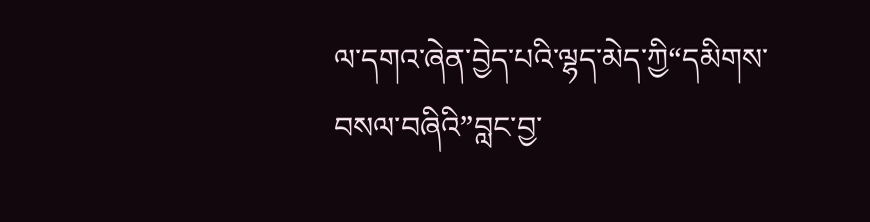ལ་དགའ་ཞེན་བྱེད་པའི་ལྷད་མེད་ཀྱི“དམིགས་བསལ་བཞིའི”བླང་བྱ་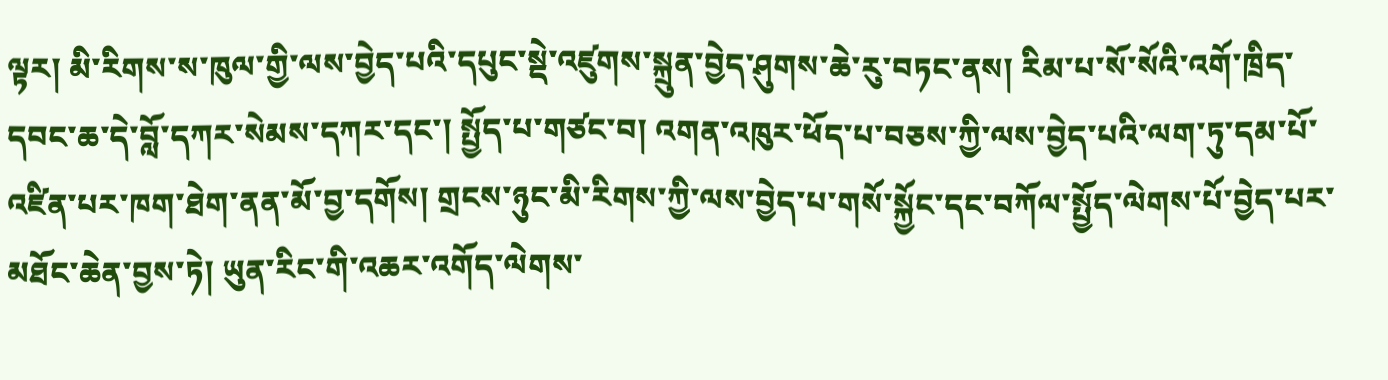ལྟར། མི་རིགས་ས་ཁུལ་གྱི་ལས་བྱེད་པའི་དཔུང་སྡེ་འཛུགས་སྐྲུན་བྱེད་ཤུགས་ཆེ་རུ་བཏང་ནས། རིམ་པ་སོ་སོའི་འགོ་ཁྲིད་དབང་ཆ་དེ་བློ་དཀར་སེམས་དཀར་དང་། སྤྱོད་པ་གཙང་བ། འགན་འཁུར་ཕོད་པ་བཅས་ཀྱི་ལས་བྱེད་པའི་ལག་ཏུ་དམ་པོ་འཛིན་པར་ཁག་ཐེག་ནན་མོ་བྱ་དགོས། གྲངས་ཉུང་མི་རིགས་ཀྱི་ལས་བྱེད་པ་གསོ་སྐྱོང་དང་བཀོལ་སྤྱོད་ལེགས་པོ་བྱེད་པར་མཐོང་ཆེན་བྱས་ཏེ། ཡུན་རིང་གི་འཆར་འགོད་ལེགས་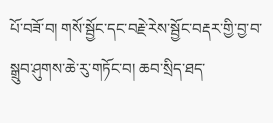པོ་བཟོ་བ། གསོ་སྦྱོང་དང་བརྗེ་རེས་སྦྱོང་བརྡར་གྱི་བྱ་བ་སྒྲུབ་ཤུགས་ཆེ་རུ་གཏོང་བ། ཆབ་སྲིད་ཐད་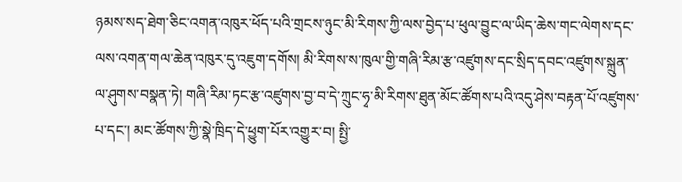ཉམས་སད་ཐེག་ཅིང་འགན་འཁུར་ཕོད་པའི་གྲངས་ཉུང་མི་རིགས་ཀྱི་ལས་བྱེད་པ་ཕུལ་བྱུང་ལ་ཡིད་ཆེས་གང་ལེགས་དང་ལས་འགན་གལ་ཆེན་འཁུར་དུ་འཇུག་དགོས། མི་རིགས་ས་ཁུལ་གྱི་གཞི་རིམ་རྩ་འཛུགས་དང་སྲིད་དབང་འཛུགས་སྐྲུན་ལ་ཤུགས་བསྣན་ཏེ། གཞི་རིམ་ཏང་རྩ་འཛུགས་བྱ་བ་དེ་ཀྲུང་ཧྭ་མི་རིགས་ཐུན་མོང་ཚོགས་པའི་འདུ་ཤེས་བརྟན་པོ་འཛུགས་པ་དང་། མང་ཚོགས་ཀྱི་སྣེ་ཁྲིད་དེ་ཕྱུག་པོར་འགྱུར་བ། སྤྱི་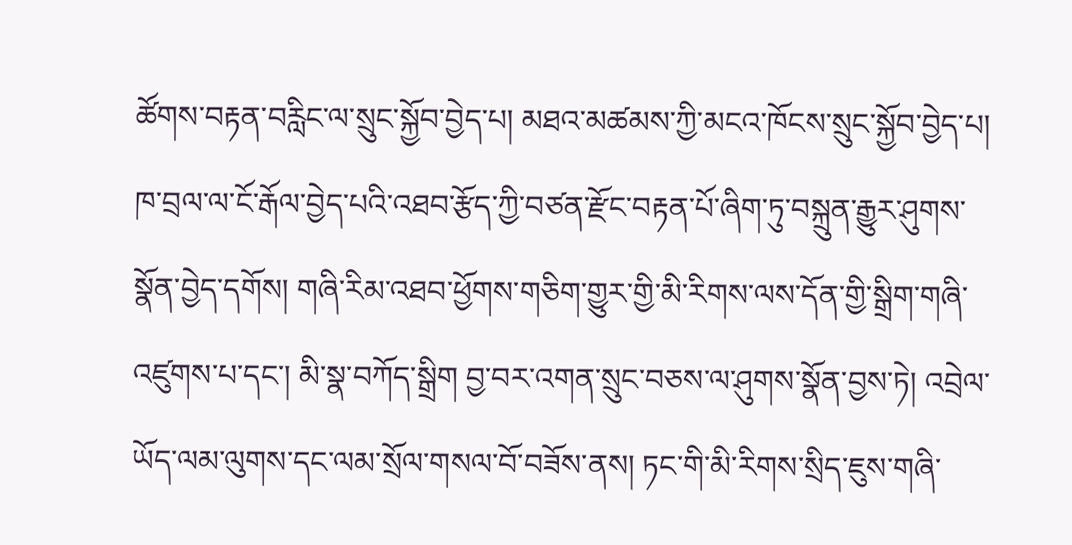ཚོགས་བརྟན་བརླིང་ལ་སྲུང་སྐྱོབ་བྱེད་པ། མཐའ་མཚམས་ཀྱི་མངའ་ཁོངས་སྲུང་སྐྱོབ་བྱེད་པ། ཁ་བྲལ་ལ་ངོ་རྒོལ་བྱེད་པའི་འཐབ་རྩོད་ཀྱི་བཙན་རྫོང་བརྟན་པོ་ཞིག་ཏུ་བསྐྲུན་རྒྱུར་ཤུགས་སྣོན་བྱེད་དགོས། གཞི་རིམ་འཐབ་ཕྱོགས་གཅིག་གྱུར་གྱི་མི་རིགས་ལས་དོན་གྱི་སྒྲིག་གཞི་འཛུགས་པ་དང་། མི་སྣ་བཀོད་སྒྲིག བྱ་བར་འགན་སྲུང་བཅས་ལ་ཤུགས་སྣོན་བྱས་ཏེ། འབྲེལ་ཡོད་ལམ་ལུགས་དང་ལམ་སྲོལ་གསལ་བོ་བཟོས་ནས། ཏང་གི་མི་རིགས་སྲིད་ཇུས་གཞི་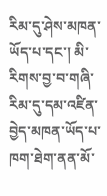རིམ་དུ་ཤེས་མཁན་ཡོད་པ་དང་། མི་རིགས་བྱ་བ་གཞི་རིམ་དུ་དམ་འཛིན་བྱེད་མཁན་ཡོད་པ་ཁག་ཐེག་ནན་མོ་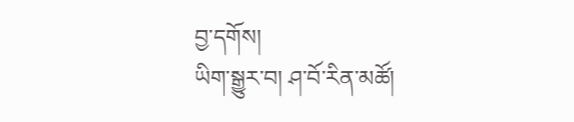བྱ་དགོས།
ཡིག་སྒྱུར་བ། ཤ་བོ་རིན་མཚོ།